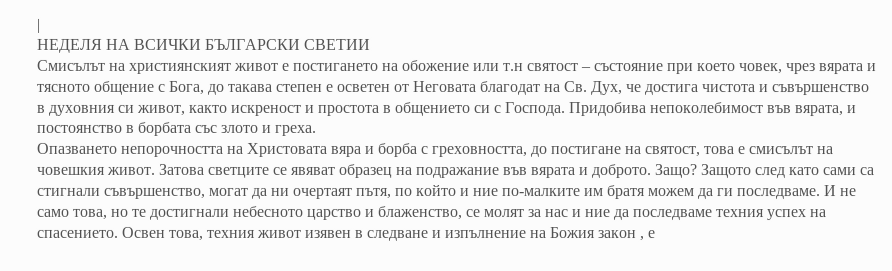|
НЕДЕЛЯ НА ВСИЧКИ БЪЛГАРСКИ СВЕТИИ
Смисълът на християнският живот е постигането на обожение или т.н святост – състояние при което човек, чрез вярата и тясното общение с Бога, до такава степен е осветен от Неговата благодат на Св. Дух, че достига чистота и съвършенство в духовния си живот, както искреност и простота в общението си с Господа. Придобива непоколебимост във вярата, и постоянство в борбата със злото и греха.
Опазването непорочността на Христовата вяра и борба с греховността, до постигане на святост, това е смисълът на човешкия живот. Затова светците се явяват образец на подражание във вярата и доброто. Защо? Защото след като сами са стигнали съвършенство, могат да ни очертаят пътя, по който и ние по-малките им братя можем да ги последваме. И не само това, но те достигнали небесното царство и блаженство, се молят за нас и ние да последваме техния успех на спасението. Освен това, техния живот изявен в следване и изпълнение на Божия закон , е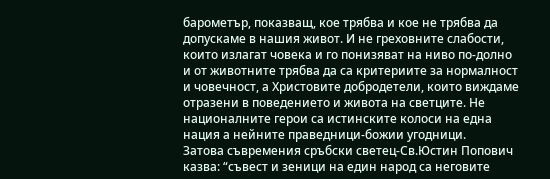барометър, показващ, кое трябва и кое не трябва да допускаме в нашия живот. И не греховните слабости, които излагат човека и го понизяват на ниво по-долно и от животните трябва да са критериите за нормалност и човечност, а Христовите добродетели, които виждаме отразени в поведението и живота на светците. Не националните герои са истинските колоси на една нация а нейните праведници-божии угодници.
Затова съвремения сръбски светец-Св.Юстин Попович казва: “съвест и зеници на един народ са неговите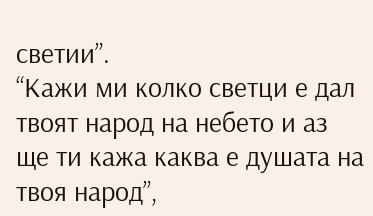светии”.
“Кажи ми колко светци е дал твоят народ на небето и аз ще ти кажа каква е душата на твоя народ”,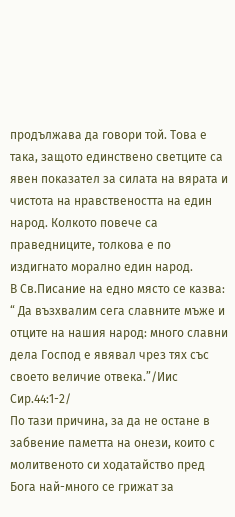продължава да говори той. Това е така, защото единствено светците са явен показател за силата на вярата и чистота на нравствеността на един народ. Колкото повече са праведниците, толкова е по издигнато морално един народ.
В Св.Писание на едно място се казва:
“ Да възхвалим сега славните мъже и отците на нашия народ: много славни дела Господ е явявал чрез тях със своето величие отвека.”/Иис Сир.44:1-2/
По тази причина, за да не остане в забвение паметта на онези, които с молитвеното си ходатайство пред Бога най-много се грижат за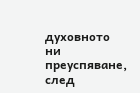духовното ни преуспяване, след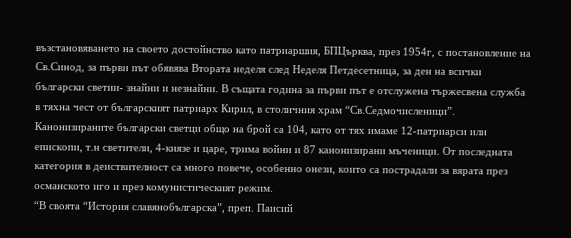възстановяването на своето достойнство като патриаршия, БПЦърква, през 1954г, с постановление на Св.Синод, за първи път обявява Втората неделя след Неделя Петдесетница, за ден на всички български светии- знайни и незнайни. В същата година за първи път е отслужена тържесвена служба в тяхна чест от българският патриарх Кирил, в столичния храм “Св.Седмочисленици”.
Канонизираните български светци общо на брой са 104, като от тях имаме 12-патриарси или епископи, т.н светители, 4-князе и царе, трима войни и 87 канонизирани мъченици. От последната категория в деиствителност са много повече, особенно онези, които са пострадали за вярата през османското иго и през комунистическият режим.
“В своята “История славянобългарска”, преп. Паисий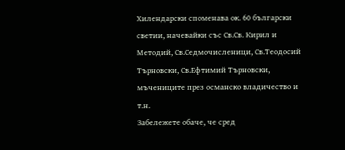Хилендарски споменава ок. 60 български светии, начевайки със Св.Св. Кирил и Методий, Св.Седмочисленици, Св.Теодосий Търновски, Св.Ефтимий Търновски, мъчениците през османско владичество и т.н.
Забележете обаче, че сред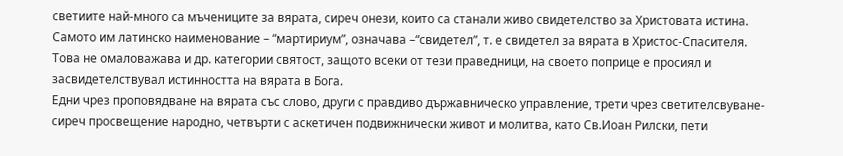светиите най-много са мъчениците за вярата, сиреч онези, които са станали живо свидетелство за Христовата истина. Самото им латинско наименование – “мартириум”, означава –“свидетел”, т. е свидетел за вярата в Христос-Спасителя.
Това не омаловажава и др. категории святост, защото всеки от тези праведници, на своето поприце е просиял и засвидетелствувал истинността на вярата в Бога.
Едни чрез проповядване на вярата със слово, други с правдиво държавническо управление, трети чрез светителсвуване-сиреч просвещение народно, четвърти с аскетичен подвижнически живот и молитва, като Св.Иоан Рилски, пети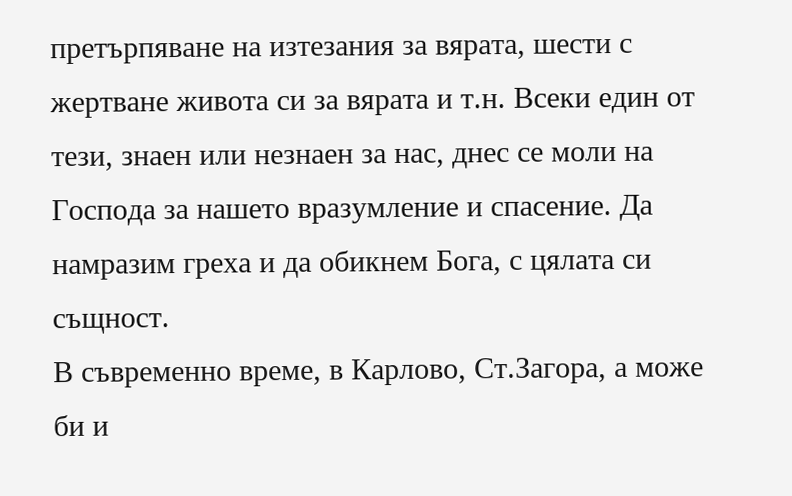претърпяване на изтезания за вярата, шести с жертване живота си за вярата и т.н. Всеки един от тези, знаен или незнаен за нас, днес се моли на Господа за нашето вразумление и спасение. Да намразим греха и да обикнем Бога, с цялата си същност.
В съвременно време, в Карлово, Ст.Загора, а може би и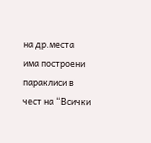на др.места има построени параклиси в чест на “Всички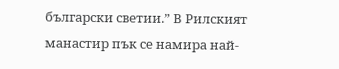български светии.” В Рилският манастир пък се намира най-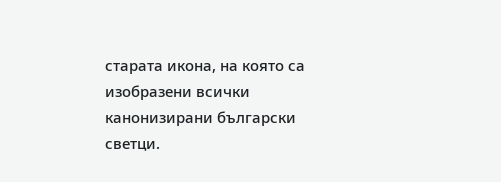старата икона, на която са изобразени всички канонизирани български светци.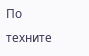По техните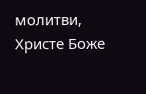молитви, Христе Боже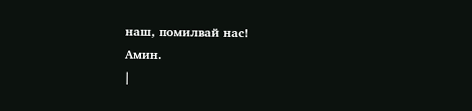наш, помилвай нас!
Амин.
|